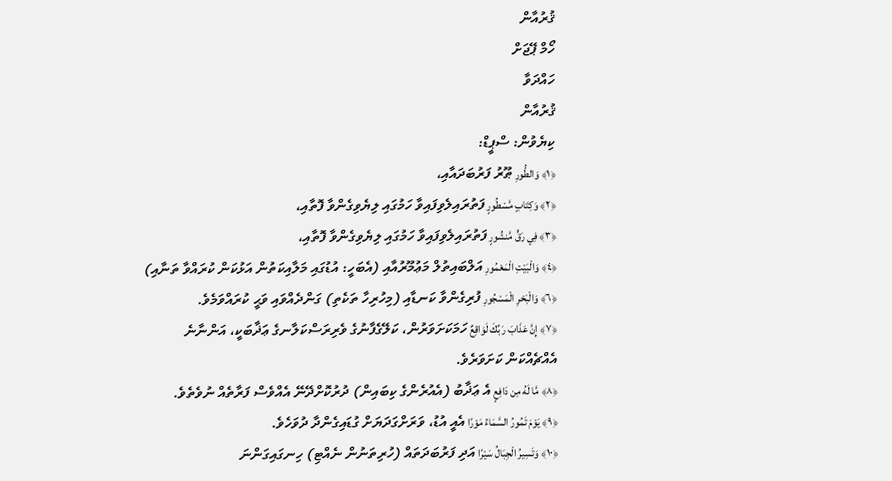ޤުރުއާން
ހޯމް ޕޭޖަށް
ހައްދަވާ
ޤުރުއާން
ކިޔެވުން: ސްޕީޑް:
﴿١﴾ وَالطُّورِ ޠޫރު ފަރުބަދައާއި،
﴿٢﴾ وَكِتَابٍ مَّسْطُورٍ ފަތުރައިލެވިފައިވާ ހަމުގައި ލިޔެވިގެންވާ ފޮތާއި،
﴿٣﴾ فِي رَقٍّ مَّنشُورٍ ފަތުރައިލެވިފައިވާ ހަމުގައި ލިޔެވިގެންވާ ފޮތާއި،
﴿٤﴾ وَالْبَيْتِ الْمَعْمُورِ އަލްބައިތުލް މަޢުމޫރުއާއި (އެބަހީ: އުޑުގައި މަލާއިކަތުން އަޅުކަން ކުރައްވާ ތަނާއި)
﴿٦﴾ وَالْبَحْرِ الْمَسْجُورِ ފުރިގެންވާ ކަނޑާއި (މިހުރިހާ ތަކެތި) ގަންދެއްވައި ވަޙީ ކުރައްވަމެވެ.
﴿٧﴾ إِنَّ عَذَابَ رَبِّكَ لَوَاقِعٌ ހަމަކަށަވަރުން، ކަލޭގެފާނުގެ ވެރިރަސްކަލާނގެ ޢަޛާބަކީ، އަންނާނެ އެއްޗެއްކަން ކަށަވަރެވެ.
﴿٨﴾ مَّا لَهُ مِن دَافِعٍ އެ ޢަޛާބު (އެއުރެންގެ ކިބައިން) ދުރުކޮށްދޭނޭ އެއްވެސް ފަރާތެއް ނުވެތެވެ.
﴿٩﴾ يَوْمَ تَمُورُ السَّمَاءُ مَوْرًا އެއީ އުޑު، ވަރަށްގަދަޔަށް ގުޑައިގެންދާ ދުވަހެވެ.
﴿١٠﴾ وَتَسِيرُ الْجِبَالُ سَيْرًا އަދި ފަރުބަދަތައް (ހުރިތަނުން ނެއްޓި) ހިނގައިގަންނަ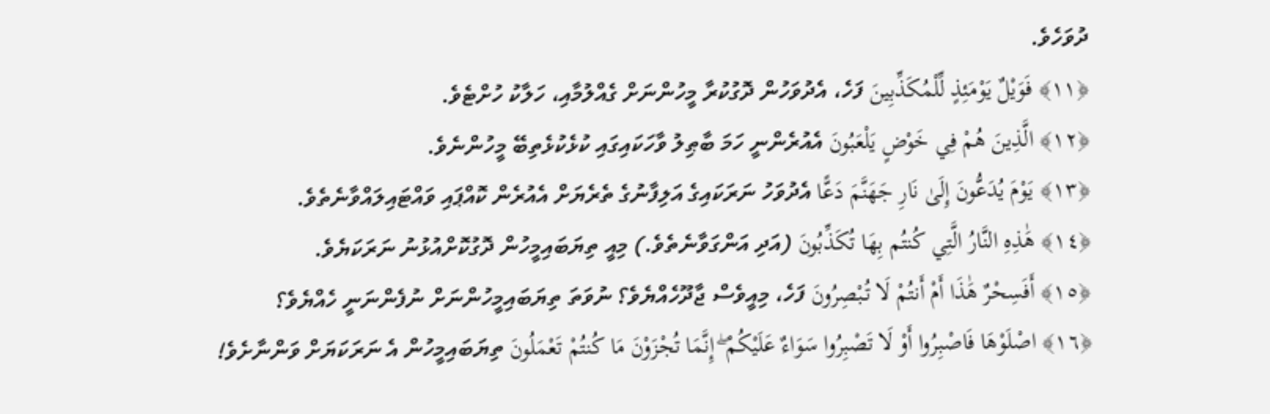ދުވަހެވެ.
﴿١١﴾ فَوَيْلٌ يَوْمَئِذٍ لِّلْمُكَذِّبِينَ ފަހެ، އެދުވަހުން ދޮގުކުރާ މީހުންނަށް ގެއްލުމާއި، ހަލާކު ހުށްޓެވެ.
﴿١٢﴾ الَّذِينَ هُمْ فِي خَوْضٍ يَلْعَبُونَ އެއުރެންނީ ހަމަ ބާޠިލު ވާހަކައިގައި ކުޅެކުޅެތިބޭ މީހުންނެވެ.
﴿١٣﴾ يَوْمَ يُدَعُّونَ إِلَىٰ نَارِ جَهَنَّمَ دَعًّا އެދުވަހު ނަރަކައިގެ އަލިފާނުގެ ތެރެޔަށް އެއުރެން ކޮއްޕައި ވައްޓައިލައްވާނެތެވެ.
﴿١٤﴾ هَٰذِهِ النَّارُ الَّتِي كُنتُم بِهَا تُكَذِّبُونَ (އަދި އަންގަވާނެތެވެ.) މިއީ ތިޔަބައިމީހުން ދޮގުކޮށްއުޅުނު ނަރަކަޔެވެ.
﴿١٥﴾ أَفَسِحْرٌ هَٰذَا أَمْ أَنتُمْ لَا تُبْصِرُونَ ފަހެ، މިއީވެސް ޖާދޫހެއްޔެވެ؟ ނުވަތަ ތިޔަބައިމީހުންނަށް ނުފެންނަނީ ހެއްޔެވެ؟
﴿١٦﴾ اصْلَوْهَا فَاصْبِرُوا أَوْ لَا تَصْبِرُوا سَوَاءٌ عَلَيْكُمْ ۖ إِنَّمَا تُجْزَوْنَ مَا كُنتُمْ تَعْمَلُونَ ތިޔަބައިމީހުން އެ ނަރަކަޔަށް ވަންނާށެވެ!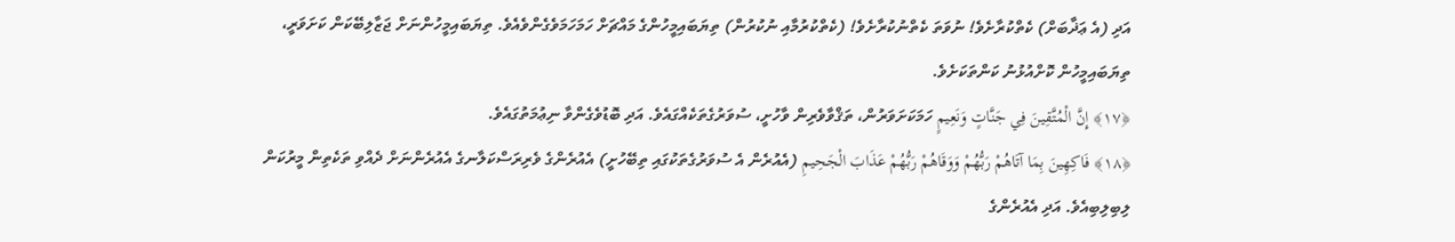އަދި (އެ ޢަޛާބަށް) ކެތްކުރާށެވެ! ނުވަތަ ކެތްނުކުރާށެވެ! (ކެތްކުރުމާއި ނުކުރުން) ތިޔަބައިމީހުންގެ މައްޗަށް ހަމަހަމަވެގެންވެއެވެ. ތިޔަބައިމީހުންނަށް ޖަޒާލިބޭކަން ކަށަވަރީ، ތިޔަބައިމީހުން ކޮށްއުޅުނު ކަންތަކަށެވެ.
﴿١٧﴾ إِنَّ الْمُتَّقِينَ فِي جَنَّاتٍ وَنَعِيمٍ ހަމަކަށަވަރުން، ތަޤްވާވެރިން ވާހުށީ، ސުވަރުގެތަކެއްގައެވެ. އަދި ބޮޑުވެގެންވާ ނިޢުމަތުގައެވެ.
﴿١٨﴾ فَاكِهِينَ بِمَا آتَاهُمْ رَبُّهُمْ وَوَقَاهُمْ رَبُّهُمْ عَذَابَ الْجَحِيمِ (އެއުރެން އެ ސުވަރުގެތަކުގައި ތިބޭހުށީ) އެއުރެންގެ ވެރިރަސްކަލާނގެ އެއުރެންނަށް ދެއްވި ތަކެތިން މީރުކަން ލިބިލިބިއެވެ. އަދި އެއުރެންގެ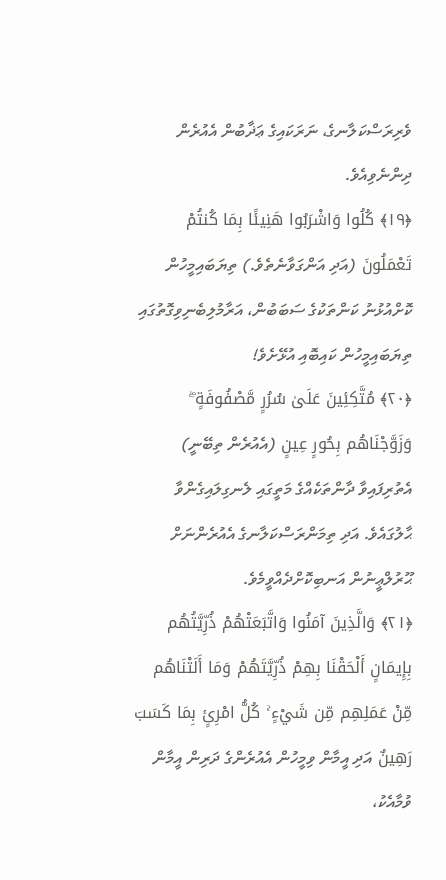ވެރިރަސްކަލާނގެ، ނަރަކައިގެ ޢަޛާބުން އެއުރެން ދިންނެވިއެވެ.
﴿١٩﴾ كُلُوا وَاشْرَبُوا هَنِيئًا بِمَا كُنتُمْ تَعْمَلُونَ (އަދި އަންގަވާނެތެވެ.) ތިޔަބައިމީހުން ކޮށްއުޅުނު ކަންތަކުގެ ސަބަބުން، އަރާމުލިބެނިވިގޮތުގައި ތިޔަބައިމީހުން ކައިބޮއި އުޅޭށެވެ!
﴿٢٠﴾ مُتَّكِئِينَ عَلَىٰ سُرُرٍ مَّصْفُوفَةٍ ۖ وَزَوَّجْنَاهُم بِحُورٍ عِينٍ (އެއުރެން ތިބޭނީ) އެތުރިފައިވާ ދާންތަކެއްގެ މަތީގައި ލެނގިލައިގެންވާ ޙާލުގައެވެ. އަދި ތިމަންރަސްކަލާނގެ އެއުރެންނަށް ޙޫރުލްޢީނުން އަނބިކޮށްދެއްވީމެވެ.
﴿٢١﴾ وَالَّذِينَ آمَنُوا وَاتَّبَعَتْهُمْ ذُرِّيَّتُهُم بِإِيمَانٍ أَلْحَقْنَا بِهِمْ ذُرِّيَّتَهُمْ وَمَا أَلَتْنَاهُم مِّنْ عَمَلِهِم مِّن شَيْءٍ ۚ كُلُّ امْرِئٍ بِمَا كَسَبَ رَهِينٌ އަދި އީމާން ވިމީހުން އެއުރެންގެ ދަރިން އީމާން ވުމާއެކު،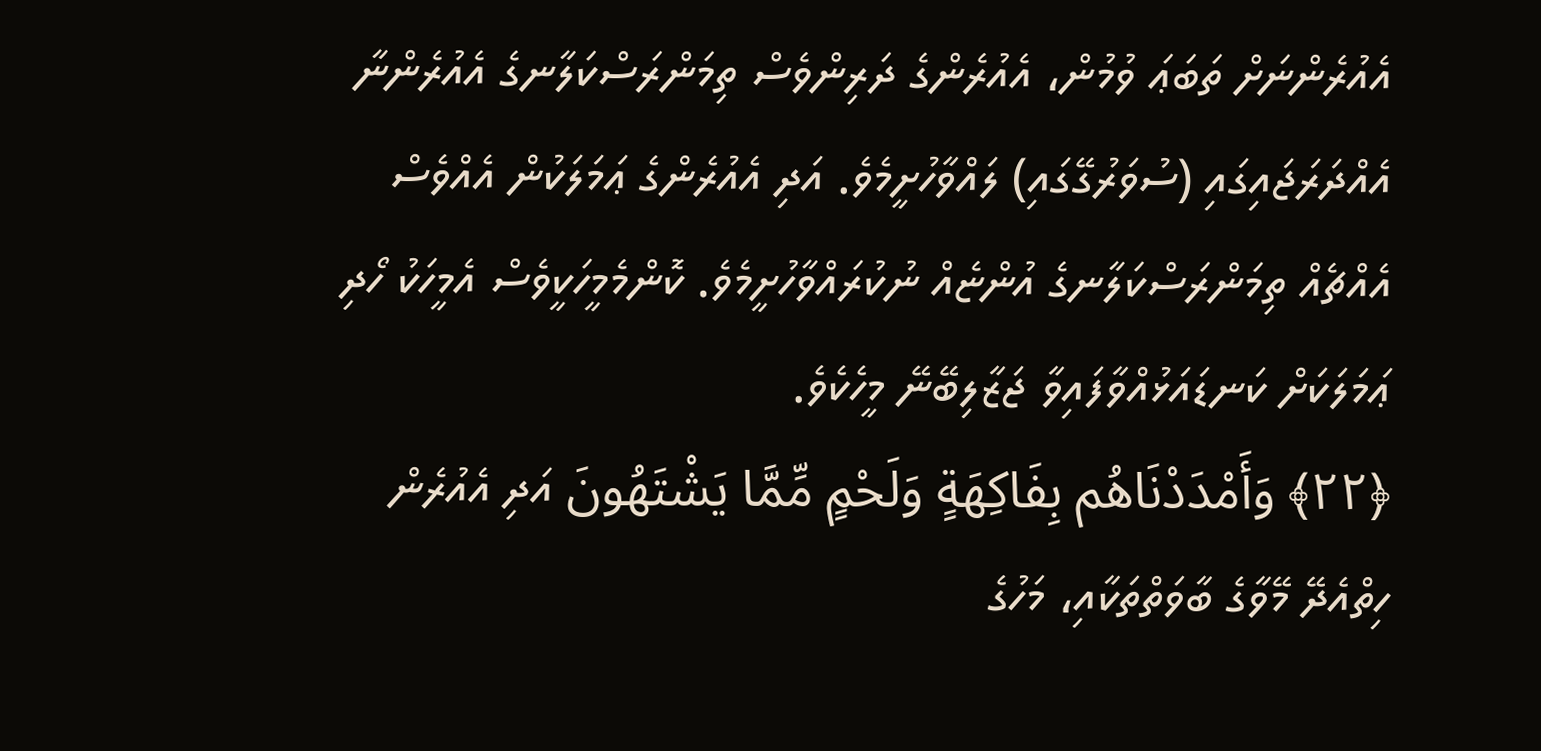އެއުރެންނަށް ތަބަޢަ ވުމުން، އެއުރެންގެ ދަރިންވެސް ތިމަންރަސްކަލާނގެ އެއުރެންނާ އެއްދަރަޖައިގައި (ސުވަރުގޭގައި) ލައްވާހުށީމެވެ. އަދި އެއުރެންގެ ޢަމަލަކުން އެއްވެސް އެއްޗެއް ތިމަންރަސްކަލާނގެ އުންޏެއް ނުކުރައްވާހުށީމެވެ. ކޮންމެމީހަކީވެސް އެމީހަކު ހޯދި ޢަމަލަކަށް ކަނޑައަޅުއްވާފައިވާ ޖަޒާލިބޭނޭ މީހެކެވެ.
﴿٢٢﴾ وَأَمْدَدْنَاهُم بِفَاكِهَةٍ وَلَحْمٍ مِّمَّا يَشْتَهُونَ އަދި އެއުރެން ހިތްއެދޭ މޭވާގެ ބާވަތްތަކާއި، މަހުގެ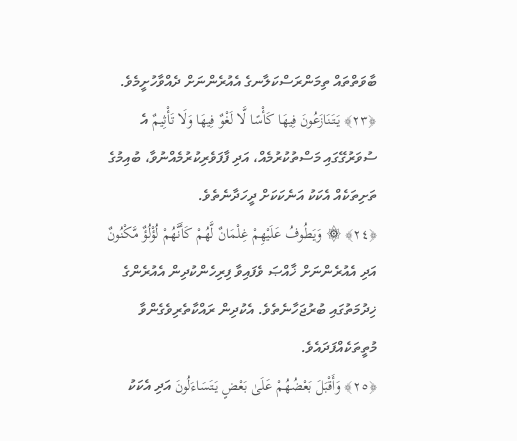ބާވަތްތައް ތިމަންރަސްކަލާނގެ އެއުރެންނަށް ދެއްވާހުށީމެވެ.
﴿٢٣﴾ يَتَنَازَعُونَ فِيهَا كَأْسًا لَّا لَغْوٌ فِيهَا وَلَا تَأْثِيمٌ އެ ސުވަރުގޭގައި މަސްތުކުރުމެއް، އަދި ފާފަވެރިކުރުމެއްނުވާ، ބުއިމުގެ ތަށިތަކެއް އެކަކު އަނެކަކަށް ދީހަދާނެތެވެ.
﴿٢٤﴾ ۞ وَيَطُوفُ عَلَيْهِمْ غِلْمَانٌ لَّهُمْ كَأَنَّهُمْ لُؤْلُؤٌ مَّكْنُونٌ އަދި އެއުރެންނަށް ޚާއްޞަ ވެފައިވާ ފިރިހެންކުދިން އެއުރެންގެ ޚިދުމަތުގައި ބުރުޖަހާނެތެވެ. އެކުދިން ރައްކާތެރިވެގެންވާ މުތީތަކެއްފަދައެވެ.
﴿٢٥﴾ وَأَقْبَلَ بَعْضُهُمْ عَلَىٰ بَعْضٍ يَتَسَاءَلُونَ އަދި އެކަކު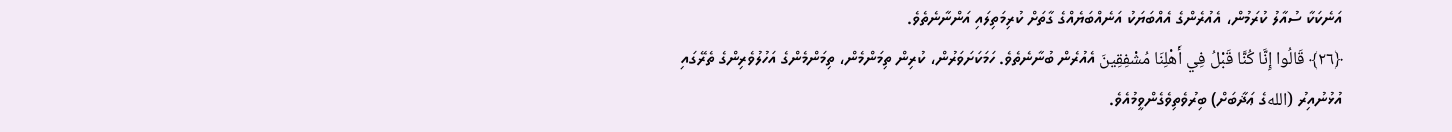އަނެކަކާ ސުއާލު ކުރަމުން، އެއުރެންގެ އެއްބަޔަކު އަނެއްބަޔެއްގެ ގާތަށް ކުރިމަތިލައި އަންނާނެތެވެ.
﴿٢٦﴾ قَالُوا إِنَّا كُنَّا قَبْلُ فِي أَهْلِنَا مُشْفِقِينَ އެއުރެން ބުނާނެތެވެ. ހަމަކަށަވަރުން، ކުރިން ތިމަންމެން، ތިމަންމެންގެ އަހުލުވެރިންގެ ތެރޭގައި އުޅުނުއިރު (اللهގެ ޢަޛާބަށް) ބިރުވެތިވެގެންވީމުއެވެ.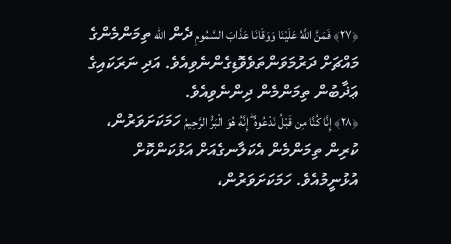﴿٢٧﴾ فَمَنَّ اللَّهُ عَلَيْنَا وَوَقَانَا عَذَابَ السَّمُومِ ދެން الله ތިމަންމެންގެ މައްޗަށް ދަރުމަވަންތަވެވޮޑިގެންނެވިއެވެ. އަދި ނަރަކައިގެ ޢަޛާބުން ތިމަންމެން ދިންނެވިއެވެ.
﴿٢٨﴾ إِنَّا كُنَّا مِن قَبْلُ نَدْعُوهُ ۖ إِنَّهُ هُوَ الْبَرُّ الرَّحِيمُ ހަމަކަށަވަރުން، ކުރިން ތިމަންމެން އެކަލާނގެއަށް އަޅުކަންކޮށް އުޅުނީމުއެވެ. ހަމަކަށަވަރުން،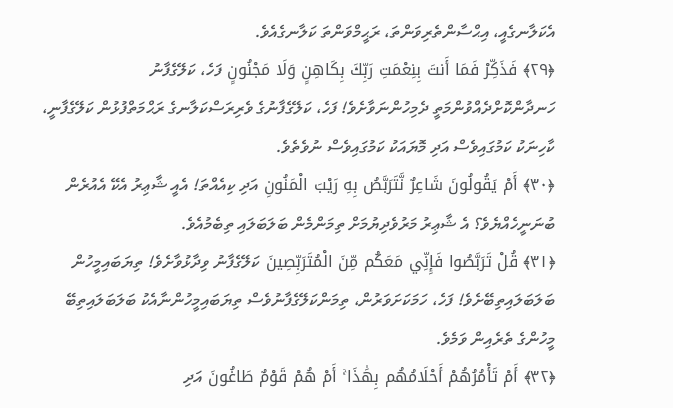އެކަލާނގެއީ، އިޙްސާންތެރިވަންތަ، ރަޙީމްވަންތަ ކަލާނގެއެވެ.
﴿٢٩﴾ فَذَكِّرْ فَمَا أَنتَ بِنِعْمَتِ رَبِّكَ بِكَاهِنٍ وَلَا مَجْنُونٍ ފަހެ، ކަލޭގެފާނު ހަނދާންކޮށްދެއްވުންމަތީ ދެމިހުންނަވާށެވެ! ފަހެ، ކަލޭގެފާނުގެ ވެރިރަސްކަލާނގެ ރަޙްމަތްފުޅުން ކަލޭގެފާނީ، ކާހިނަކު ކަމުގައިވެސް އަދި މޮޔައަކު ކަމުގައިވެސް ނުވެތެވެ.
﴿٣٠﴾ أَمْ يَقُولُونَ شَاعِرٌ نَّتَرَبَّصُ بِهِ رَيْبَ الْمَنُونِ އަދި ކިއެއްތަ! އެއީ ޝާޢިރު އެކޭ އެއުރެން ބުނަނީހެއްޔެވެ؟ އެ ޝާޢިރު މަރުވެދިޔުމަށް ތިމަންމެން ބަލަބަލައި ތިބެމުއެވެ.
﴿٣١﴾ قُلْ تَرَبَّصُوا فَإِنِّي مَعَكُم مِّنَ الْمُتَرَبِّصِينَ ކަލޭގެފާނު ވިދާޅުވާށެވެ! ތިޔަބައިމީހުން ބަލަބަލައިތިބޭށެވެ! ފަހެ، ހަމަކަށަވަރުން، ތިމަންކަލޭގެފާނުވެސް ތިޔަބައިމީހުންނާއެކު ބަލަބަލައިތިބޭ މީހުންގެ ތެރެއިން ވަމެވެ.
﴿٣٢﴾ أَمْ تَأْمُرُهُمْ أَحْلَامُهُم بِهَٰذَا ۚ أَمْ هُمْ قَوْمٌ طَاغُونَ އަދި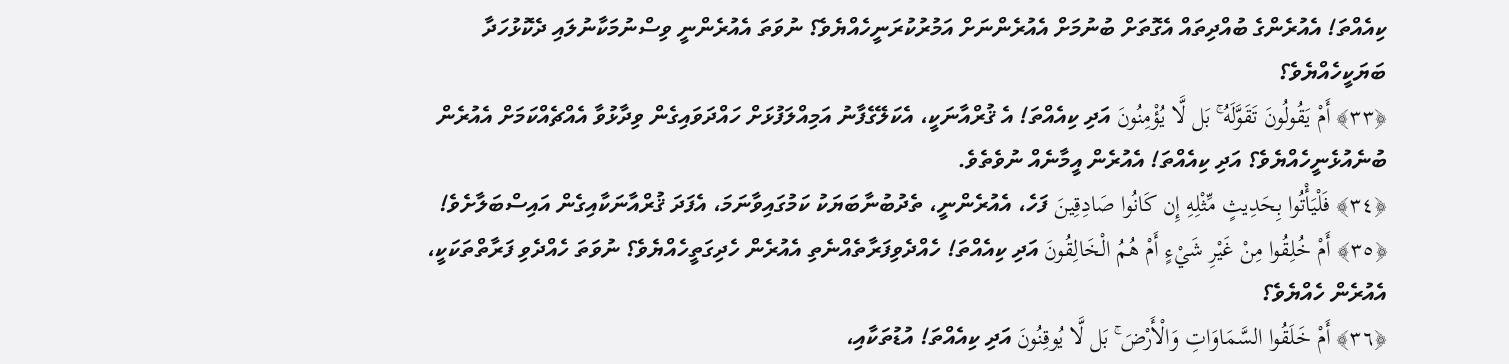ކިއެއްތަ! އެއުރެންގެ ބުއްދިތައް އެގޮތަށް ބުނުމަށް އެއުރެންނަށް އަމުރުކުރަނީހެއްޔެވެ؟ ނުވަތަ އެއުރެންނީ ވިސްނުމަކާނުލައި ދެކޮޅުހަދާ ބަޔަކީހެއްޔެވެ؟
﴿٣٣﴾ أَمْ يَقُولُونَ تَقَوَّلَهُ ۚ بَل لَّا يُؤْمِنُونَ އަދި ކިއެއްތަ! އެ ޤުރްއާނަކީ، އެކަލޭގެފާނު އަމިއްލަފުޅަށް ހައްދަވައިގެން ވިދާޅުވާ އެއްޗެއްކަމަށް އެއުރެން ބުނެއުޅެނީހެއްޔެވެ؟ އަދި ކިއެއްތަ! އެއުރެން އީމާނެއް ނުވެތެވެ.
﴿٣٤﴾ فَلْيَأْتُوا بِحَدِيثٍ مِّثْلِهِ إِن كَانُوا صَادِقِينَ ފަހެ، އެއުރެންނީ، ތެދުބުނާބަޔަކު ކަމުގައިވާނަމަ، އެފަދަ ޤުރްއާނަކާއިގެން އައިސްބަލާށެވެ!
﴿٣٥﴾ أَمْ خُلِقُوا مِنْ غَيْرِ شَيْءٍ أَمْ هُمُ الْخَالِقُونَ އަދި ކިއެއްތަ! ހެއްދެވިފަރާތެއްނެތި އެއުރެން ހެދިގަތީހެއްޔެވެ؟ ނުވަތަ ހެއްދެވި ފަރާތްތަކަކީ، އެއުރެން ހެއްޔެވެ؟
﴿٣٦﴾ أَمْ خَلَقُوا السَّمَاوَاتِ وَالْأَرْضَ ۚ بَل لَّا يُوقِنُونَ އަދި ކިއެއްތަ! އުޑުތަކާއި،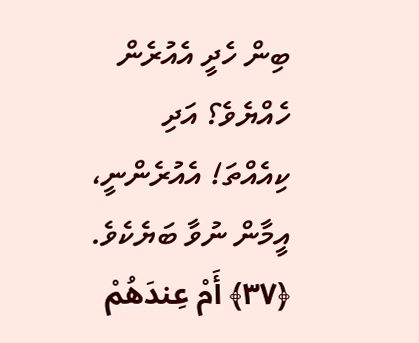ބިން ހެދީ އެއުރެން ހެއްޔެވެ؟ އަދި ކިއެއްތަ! އެއުރެންނީ، އީމާން ނުވާ ބަޔެކެވެ.
﴿٣٧﴾ أَمْ عِندَهُمْ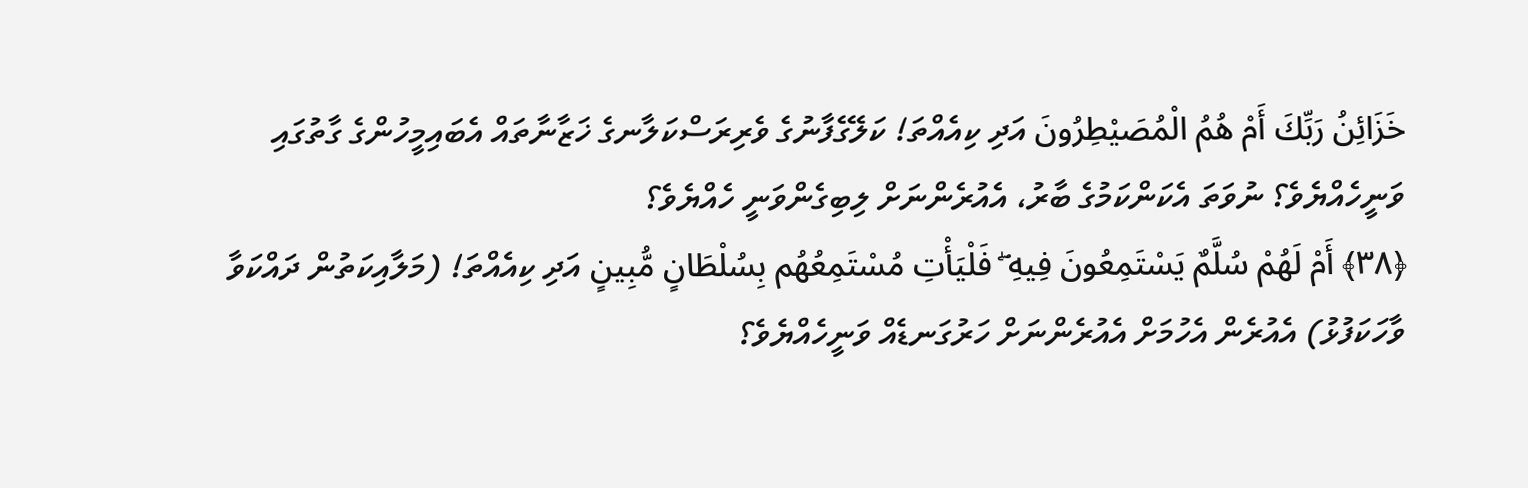خَزَائِنُ رَبِّكَ أَمْ هُمُ الْمُصَيْطِرُونَ އަދި ކިއެއްތަ! ކަލޭގެފާނުގެ ވެރިރަސްކަލާނގެ ޚަޒާނާތައް އެބައިމީހުންގެ ގާތުގައި ވަނީހެއްޔެވެ؟ ނުވަތަ އެކަންކަމުގެ ބާރު، އެއުރެންނަށް ލިބިގެންވަނީ ހެއްޔެވެ؟
﴿٣٨﴾ أَمْ لَهُمْ سُلَّمٌ يَسْتَمِعُونَ فِيهِ ۖ فَلْيَأْتِ مُسْتَمِعُهُم بِسُلْطَانٍ مُّبِينٍ އަދި ކިއެއްތަ! (މަލާއިކަތުން ދައްކަވާ ވާހަކަފުޅު) އެއުރެން އެހުމަށް އެއުރެންނަށް ހަރުގަނޑެއް ވަނީހެއްޔެވެ؟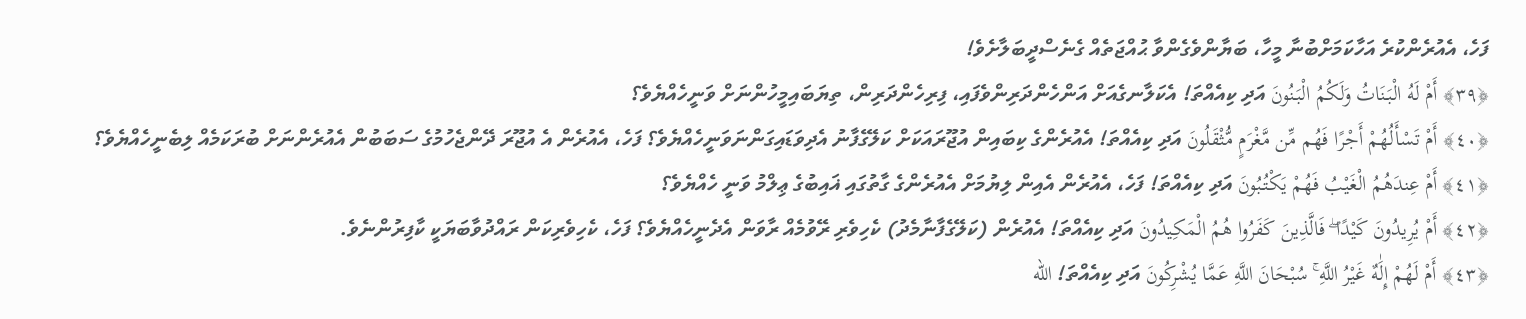ފަހެ، އެއުރެންކުރެ އަހާކަމަށްބުނާ މީހާ، ބަޔާންވެގެންވާ ޙުއްޖަތެއް ގެނެސްދީބަލާށެވެ!
﴿٣٩﴾ أَمْ لَهُ الْبَنَاتُ وَلَكُمُ الْبَنُونَ އަދި ކިއެއްތަ! އެކަލާނގެއަށް އަންހެންދަރިންވެފައި، ފިރިހެންދަރިން، ތިޔަބައިމީހުންނަށް ވަނީހެއްޔެވެ؟
﴿٤٠﴾ أَمْ تَسْأَلُهُمْ أَجْرًا فَهُم مِّن مَّغْرَمٍ مُّثْقَلُونَ އަދި ކިއެއްތަ! އެއުރެންގެ ކިބައިން އުޖޫރައަކަށް ކަލޭގެފާނު އެދިވަޑައިގަންނަވަނީހެއްޔެވެ؟ ފަހެ، އެއުރެން އެ އުޖޫރަ ދޭންޖެހުމުގެ ސަބަބުން އެއުރެންނަށް ބުރަކަމެއް ލިބެނީހެއްޔެވެ؟
﴿٤١﴾ أَمْ عِندَهُمُ الْغَيْبُ فَهُمْ يَكْتُبُونَ އަދި ކިއެއްތަ! ފަހެ، އެއުރެން އެއިން ލިޔުމަށް އެއުރެންގެ ގާތުގައި ޣައިބުގެ ޢިލްމު ވަނީ ހެއްޔެވެ؟
﴿٤٢﴾ أَمْ يُرِيدُونَ كَيْدًا ۖ فَالَّذِينَ كَفَرُوا هُمُ الْمَكِيدُونَ އަދި ކިއެއްތަ! އެއުރެން (ކަލޭގެފާނާމެދު) ކެހިވެރި ރޭވުމެއް ރާވަން އެދެނީހެއްޔެވެ؟ ފަހެ، ކެހިވެރިކަން ރައްދުވާބަޔަކީ ކާފިރުންނެވެ.
﴿٤٣﴾ أَمْ لَهُمْ إِلَٰهٌ غَيْرُ اللَّهِ ۚ سُبْحَانَ اللَّهِ عَمَّا يُشْرِكُونَ އަދި ކިއެއްތަ! الله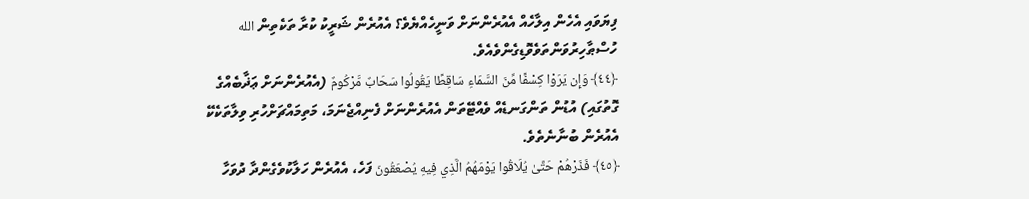ފިޔަވައި އެހެން އިލާހެއް އެއުރެންނަށް ވަނީހެއްޔެވެ؟ އެއުރެން ޝަރީކު ކުރާ ތަކެތިން الله ހުސްޠާހިރުވަންތަވެވޮޑިގެންވެއެވެ.
﴿٤٤﴾ وَإِن يَرَوْا كِسْفًا مِّنَ السَّمَاءِ سَاقِطًا يَقُولُوا سَحَابٌ مَّرْكُومٌ (އެއުރެންނަށް ޢަޛާބެއްގެ ގޮތުގައި) އުޑުން ތަންގަނޑެއް ވެއްޓޭތަން އެއުރެންނަށް ފެނިއްޖެނަމަ، މަތިމައްޗަށްހުރި ވިލާތަކެކޭ އެއުރެން ބުނާނެތެވެ.
﴿٤٥﴾ فَذَرْهُمْ حَتَّىٰ يُلَاقُوا يَوْمَهُمُ الَّذِي فِيهِ يُصْعَقُونَ ފަހެ، އެއުރެން ހަލާކުވެގެންދާ ދުވަހާ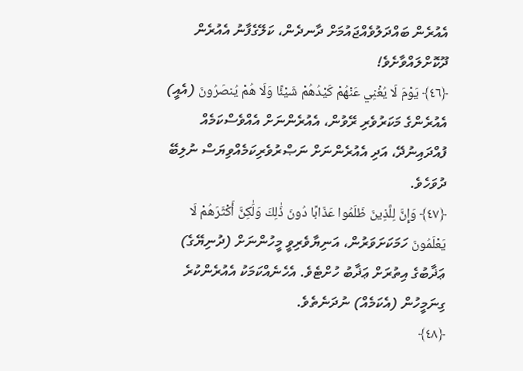އެއުރެން ބައްދަލުވެއްޖައުމަށް ދާނދެން، ކަލޭގެފާނު އެއުރެން ދޫކޮށްލައްވާށެވެ!
﴿٤٦﴾ يَوْمَ لَا يُغْنِي عَنْهُمْ كَيْدُهُمْ شَيْئًا وَلَا هُمْ يُنصَرُونَ (އެއީ) އެއުރެންގެ މަކަރުވެރި ރޭވުން، އެއުރެންނަށް އެއްވެސްކަމެއް ފުއްދައިނުދޭ، އަދި އެއުރެންނަށް ނަޞްރުވެރިކަމެއްވިޔަސް ނުލިބޭ ދުވަހެވެ.
﴿٤٧﴾ وَإِنَّ لِلَّذِينَ ظَلَمُوا عَذَابًا دُونَ ذَٰلِكَ وَلَٰكِنَّ أَكْثَرَهُمْ لَا يَعْلَمُونَ ހަމަކަށަވަރުން، އަނިޔާވެރިވީ މީހުންނަށް (ދުނިޔޭގެ) ޢަޛާބުގެ އިތުރަށް ޢަޛާބު ހުށްޓެވެ. އެހެނެއްކަމަކު އެއުރެންކުރެ ގިނަމީހުން (އެކަމެއް) ނުދަނެތެވެ.
﴿٤٨﴾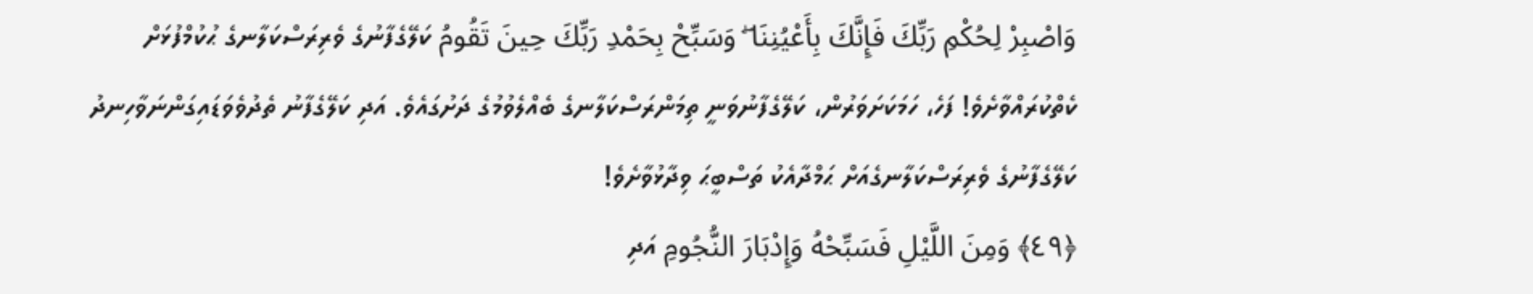وَاصْبِرْ لِحُكْمِ رَبِّكَ فَإِنَّكَ بِأَعْيُنِنَا ۖ وَسَبِّحْ بِحَمْدِ رَبِّكَ حِينَ تَقُومُ ކަލޭގެފާނުގެ ވެރިރަސްކަލާނގެ ޙުކުމްފުޅަށް ކެތްކުރައްވާށެވެ! ފަހެ، ހަމަކަށަވަރުން، ކަލޭގެފާނުވަނީ ތިމަންރަސްކަލާނގެ ބެއްލެވުމުގެ ދަށުގައެވެ. އަދި ކަލޭގެފާނު ތެދުވެވަޑައިގަންނަވާހިނދު ކަލޭގެފާނުގެ ވެރިރަސްކަލާނގެއަށް ޙަމްދާއެކު ތަސްބީޙަ ވިދާޅުވާށެވެ!
﴿٤٩﴾ وَمِنَ اللَّيْلِ فَسَبِّحْهُ وَإِدْبَارَ النُّجُومِ އަދި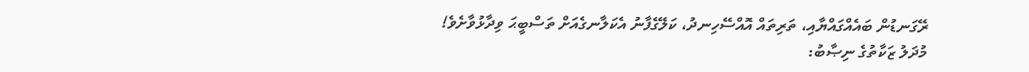ރޭގަނޑުން ބައެއްގައްޔާއި، ތަރިތައް އޮއްސޭހިނދު، ކަލޭގެފާނު އެކަލާނގެއަށް ތަސްބީޙަ ވިދާޅުވާށެވެ!
މުދަލު ޒަކާތުގެ ނިޞާބު: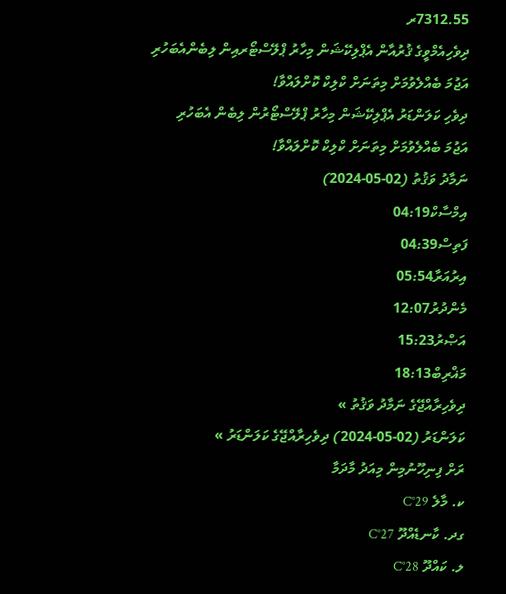7312.55ރ
ދިވެހިއެމްވީގެ ޤުރުއާން އެޕްލިކޭޝަން މިހާރު ޕްލޭސްޓޯރއިން ލިބެންއެބަހުރި
އަޖުމަ ބެއްލެވުމަށް މިތަނަށް ކްލިކް ކޮށްލައްވާ!
ދިވެހި ކަލަންޑަރު އެޕްލިކޭޝަން މިހާރު ޕްލޭސްޓޯރުން ލިބެން އެބަހުރި
އަޖުމަ ބެއްލެވުމަށް މިތަނަށް ކްލިކް ކޮށްލައްވާ!
ނަމާދު ވަޤުތު (02-05-2024)
އިމްސާކް04:19
ފަތިސް04:39
އިރުއަރާ05:54
މެންދުރު12:07
އަޞްރު15:23
މަޣްރިބް18:13
ދިވެހިރާއްޖޭގެ ނަމާދު ވަޤުތު »
ކަލަންޑަރު (02-05-2024) ދިވެހިރާއްޖޭގެ ކަލަންޑަރު »
ރަށް ފިނިހޫނުމިން މިއަދު މާދަމާ
ކ. މާލެ 29°C
ގދ. ކާނޑެއްދޫ 27°C
ލ. ކައްދޫ 28°C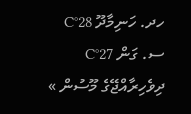ހދ. ހަނިމާދޫ 28°C
ސ. ގަން 27°C
ދިވެހިރާއްޖޭގެ މޫސުން »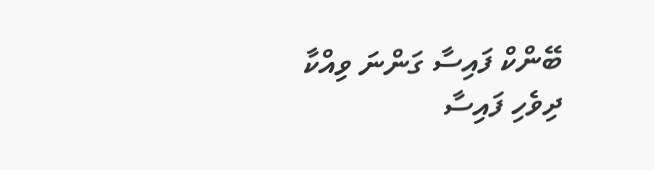ބޭންކް ފައިސާ ގަންނަ ވިއްކާ
ދިވެހި ފައިސާ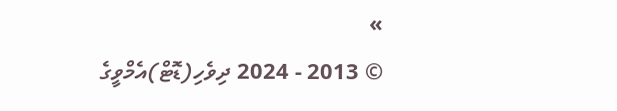»
© 2013 - 2024 ދިވެހި(ޑޮޓް)އެމްވީގެ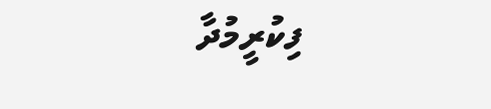ފިކުރީމުދާ